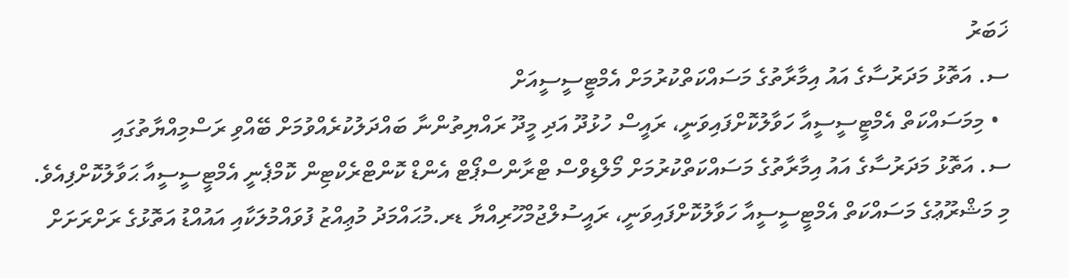ޚަބަރު
ސ. އަތޮޅު މަދަރުސާގެ އައު އިމާރާތުގެ މަސައްކަތްކުރުމަށް އެމްޓީސީސީއަށް
  • މިމަސައްކަތް އެމްޓީސީސީއާ ހަވާލުކޮށްފައިވަނީ، ރައީސް ހުޅުދޫ އަދި މީދޫ ރައްޔިތުންނާ ބައްދަލުކުރެއްވުމަށް ބޭއްވި ރަސްމިއްޔާތުގައި
ސ. އަތޮޅު މަދަރުސާގެ އައު އިމާރާތުގެ މަސައްކަތްކުރުމަށް މޯލްޑިވްސް ޓްރާންސްޕޯޓް އެންޑް ކޮންޓްރެކްޓިން ކޮމްޕެނީ އެމްޓީސީސީއާ ޙަވާލުކޮށްފިއެވެ.
މި މަޝްރޫޢުގެ މަސައްކަތް އެމްޓީސީސީއާ ހަވާލުކޮށްފައިވަނީ، ރައީސުލްޖުމްހޫރިއްޔާ ޑރ.މުޙައްމަދު މުޢިއްޒު ފުވައްމުލަކާއި އައުއްޑު އަތޮޅުގެ ރަށްރަށަށް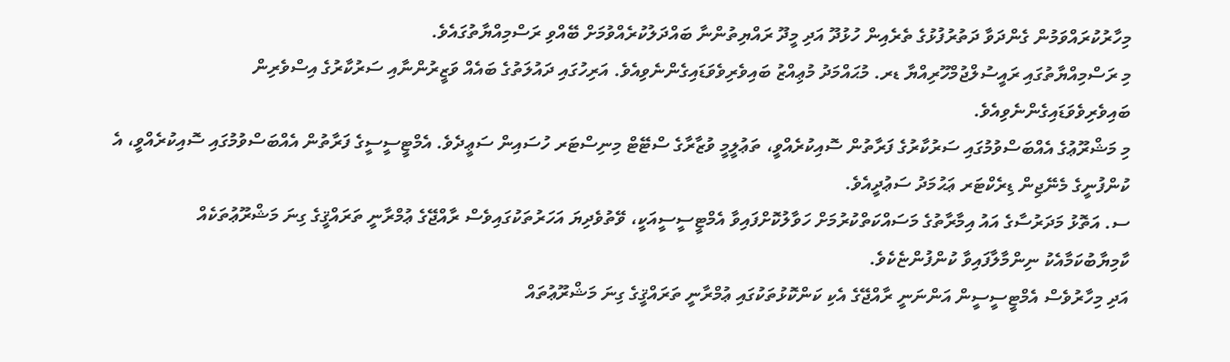މިހާރުކުރައްވަމުން ގެންދަވާ ދަތުރުފުޅުގެ ތެރެއިން ހުޅުދޫ އަދި މީދޫ ރައްޔިތުންނާ ބައްދަލުކުރެއްވުމަށް ބޭއްވި ރަސްމިއްޔާތުގައެވެ.
މި ރަސްމިއްޔާތުގައި ރައީސުލްޖުމްހޫރިއްޔާ ޑރ. މުޙައްމަދު މުޢިއްޒު ބައިވެރިވެވަޑައިގެންނެވިއެވެ. އަރިހުގައި ދައުލަތުގެ ބައެއް ވަޒީރުންނާއި ސަރުކާރުގެ އިސްވެރިން ބައިވެރިވެވަޑައިގެންނެވިއެވެ.
މި މަޝްރޫޢުގެ އެއްބަސްވުމުގައި ސަރުކާރުގެ ފަރާތުން ސޮއިކުރެއްވީ، ތަޢުލީމީ ވުޒާރާގެ ސްޓޭޓް މިނިސްޓަރ ހުސައިން ސަޢީދެވެ. އެމްޓީސީސީގެ ފަރާތުން އެއްބަސްވުމުގައި ސޮއިކުރެއްވީ، އެ ކުންފުނީގެ މެނޭޖިން ޑިރެކްޓަރ ޢަޙުމަދު ސަޢުދީއެވެ.
ސ. އަތޮޅު މަދަރުސާގެ އައު އިމާރާތުގެ މަސައްކަތްކުރުމަށް ހަވާލުކޮށްފައިވާ އެމްޓީސީސީއަކީ، ވޭތުވެދިޔަ އަހަރުތަކުގައިވެސް ރާއްޖޭގެ ޢުމްރާނީ ތަރައްޤީގެ ގިނަ މަޝްރޫޢުތަކެއް ކާމިޔާބުކަމާއެކު ނިންމާލާފައިވާ ކުންފުންޏެކެވެ.
އަދި މިހާރުވެސް އެމްޓީސީސީން އަންނަނީ ރާއްޖޭގެ އެކި ކަންކޮޅުތަކުގައި ޢުމްރާނީ ތަރައްޤީގެ ގިނަ މަޝްރޫޢުތައް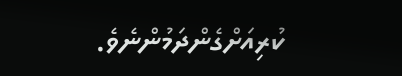ކުރިއަށްގެންދަމުންނެވެ.